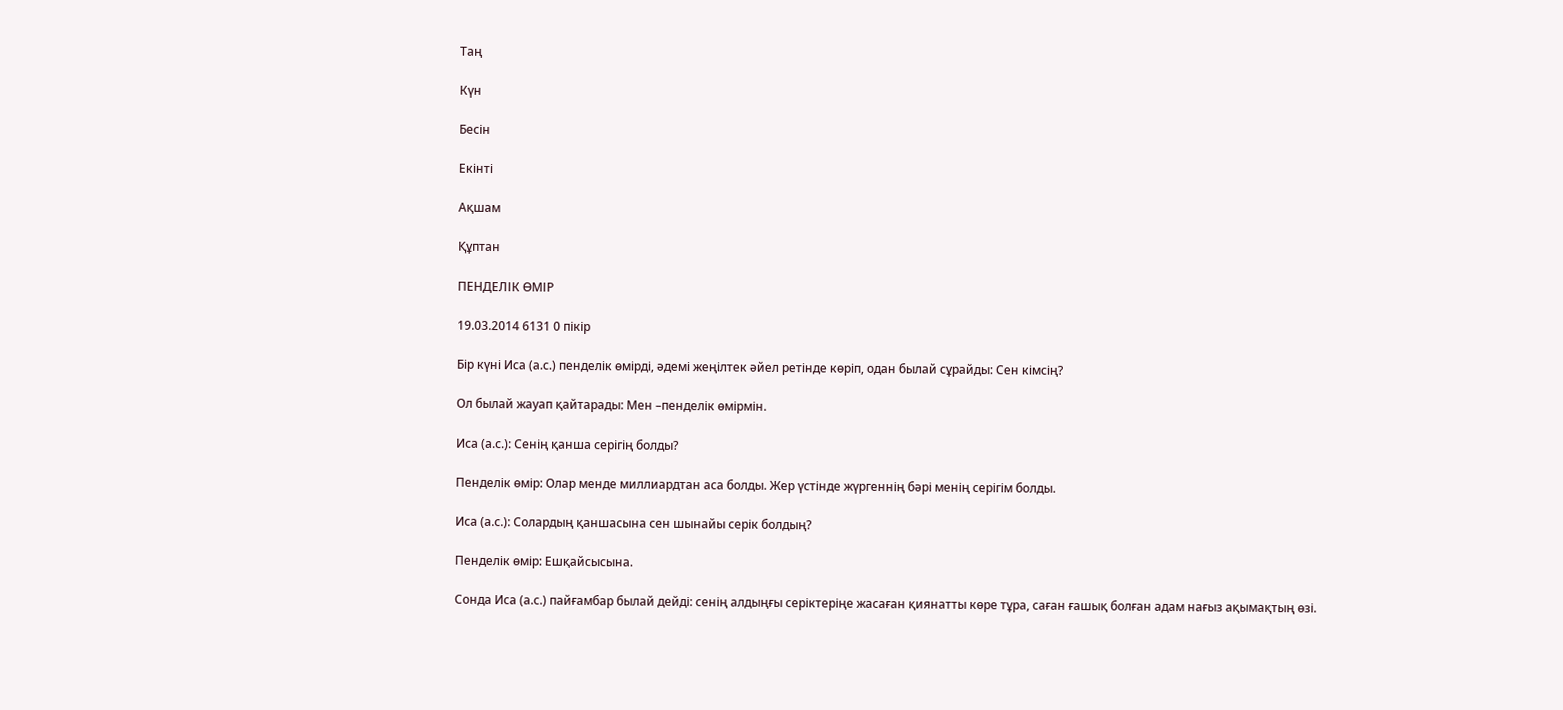Таң

Күн

Бесін

Екінті

Ақшам

Құптан

ПЕНДЕЛІК ӨМІР

19.03.2014 6131 0 пікір

Бір күні Иса (а.с.) пенделік өмірді, әдемі жеңілтек әйел ретінде көріп, одан былай сұрайды: Сен кімсің?

Ол былай жауап қайтарады: Мен –пенделік өмірмін.

Иса (а.с.): Сенің қанша серігің болды?

Пенделік өмір: Олар менде миллиардтан аса болды. Жер үстінде жүргеннің бәрі менің серігім болды.

Иса (а.с.): Солардың қаншасына сен шынайы серік болдың?

Пенделік өмір: Ешқайсысына.

Сонда Иса (а.с.) пайғамбар былай дейді: сенің алдыңғы серіктеріңе жасаған қиянатты көре тұра, саған ғашық болған адам нағыз ақымақтың өзі.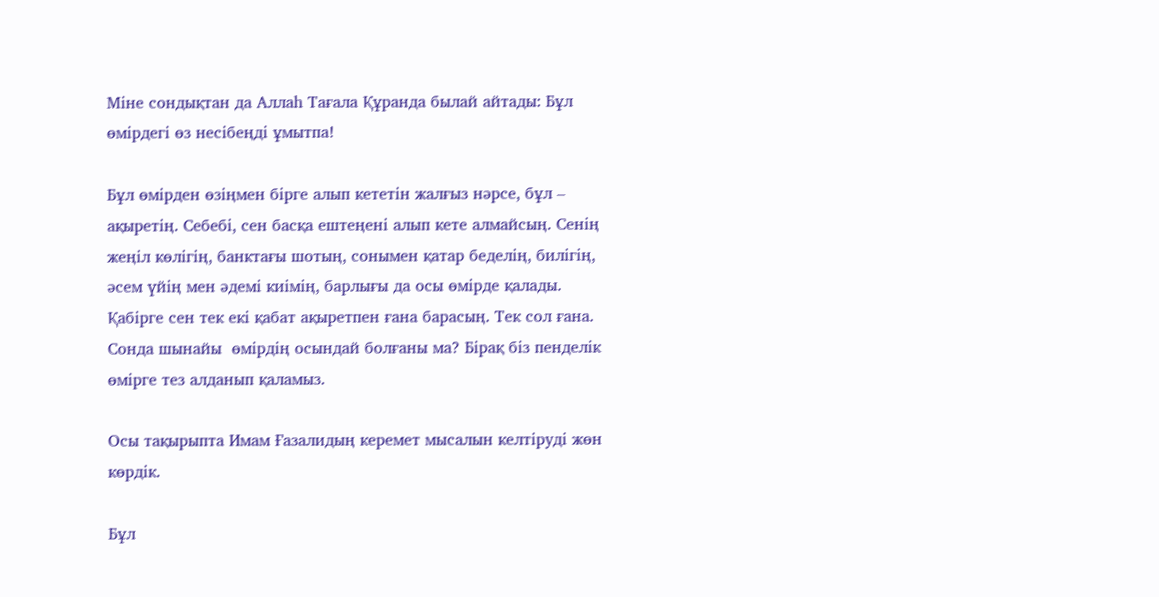Міне сондықтан да Аллаһ Тағала Құранда былай айтады: Бұл өмірдегі өз несібеңді ұмытпа!

Бұл өмірден өзіңмен бірге алып кететін жалғыз нәрсе, бұл – ақыретің. Себебі, сен басқа ештеңені алып кете алмайсың. Сенің жеңіл көлігің, банктағы шотың, сонымен қатар беделің, билігің, әсем үйің мен әдемі киімің, барлығы да осы өмірде қалады. Қабірге сен тек екі қабат ақыретпен ғана барасың. Тек сол ғана. Сонда шынайы  өмірдің осындай болғаны ма? Бірақ біз пенделік өмірге тез алданып қаламыз.

Осы тақырыпта Имам Ғазалидың керемет мысалын келтіруді жөн көрдік.

Бұл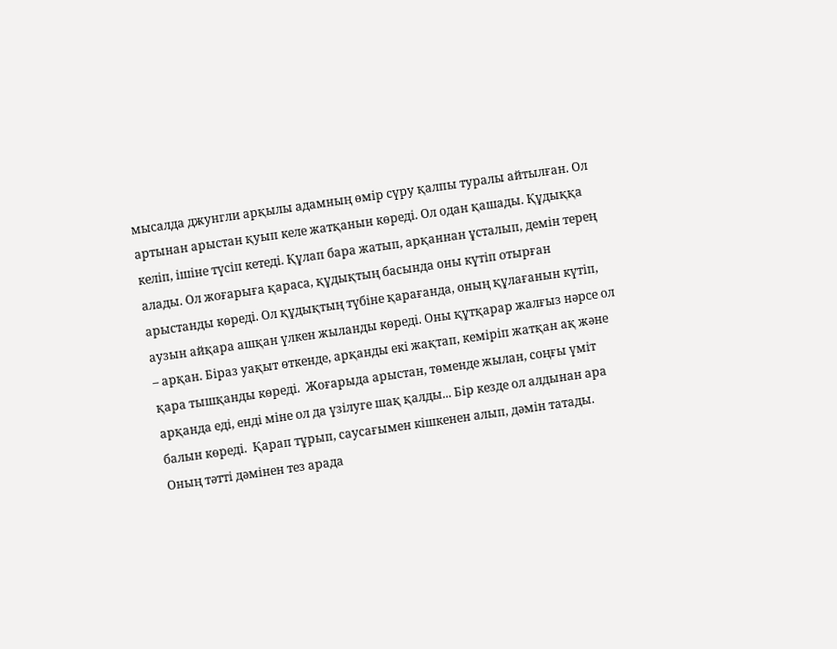мысалда джунгли арқылы адамның өмір сүру қалпы туралы айтылған. Ол артынан арыстан қуып келе жатқанын көреді. Ол одан қашады. Құдыққа келіп, ішіне түсіп кетеді. Құлап бара жатып, арқаннан ұсталып, демін терең алады. Ол жоғарыға қараса, құдықтың басында оны күтіп отырған арыстанды көреді. Ол құдықтың түбіне қарағанда, оның құлағанын күтіп, аузын айқара ашқан үлкен жыланды көреді. Оны құтқарар жалғыз нәрсе ол – арқан. Біраз уақыт өткенде, арқанды екі жақтап, кеміріп жатқан ақ және қара тышқанды көреді.  Жоғарыда арыстан, төменде жылан, соңғы үміт арқанда еді, енді міне ол да үзілуге шақ қалды... Бір кезде ол алдынан ара балын көреді.  Қарап тұрып, саусағымен кішкенен алып, дәмін татады. Оның тәтті дәмінен тез арада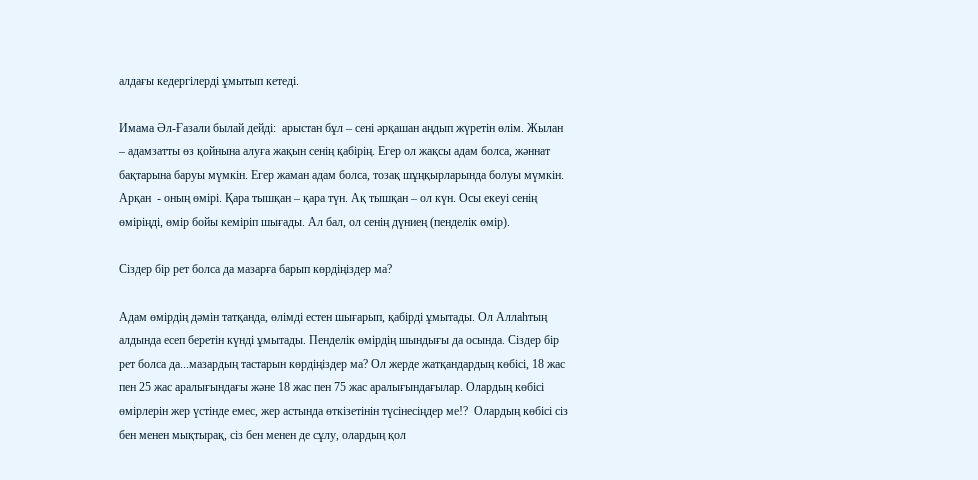алдағы кедергілерді ұмытып кетеді.

Имама Әл-Ғазали былай дейді:  арыстан бұл – сені әрқашан аңдып жүретін өлім. Жылан – адамзатты өз қойнына алуға жақын сенің қабірің. Егер ол жақсы адам болса, жәннат бақтарына баруы мүмкін. Егер жаман адам болса, тозақ шұңқырларында болуы мүмкін. Арқан  - оның өмірі. Қара тышқан – қара түн. Ақ тышқан – ол күн. Осы екеуі сенің өміріңді, өмір бойы кеміріп шығады. Ал бал, ол сенің дүниең (пенделік өмір).

Сіздер бір рет болса да мазарға барып көрдіңіздер ма?

Адам өмірдің дәмін татқанда, өлімді естен шығарып, қабірді ұмытады. Ол Аллаһтың алдында есеп беретін күнді ұмытады. Пенделік өмірдің шындығы да осында. Сіздер бір рет болса да...мазардың тастарын көрдіңіздер ма? Ол жерде жатқандардың көбісі, 18 жас пен 25 жас аралығындағы және 18 жас пен 75 жас аралығындағылар. Олардың көбісі өмірлерін жер үстінде емес, жер астында өткізетінін түсінесіңдер ме!?  Олардың көбісі сіз бен менен мықтырақ, сіз бен менен де сұлу, олардың қол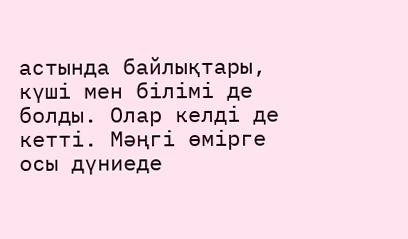астында байлықтары, күші мен білімі де болды. Олар келді де кетті. Мәңгі өмірге осы дүниеде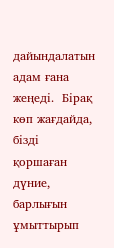дайындалатын адам ғана жеңеді.  Бірақ көп жағдайда, бізді қоршаған дүние, барлығын ұмыттырып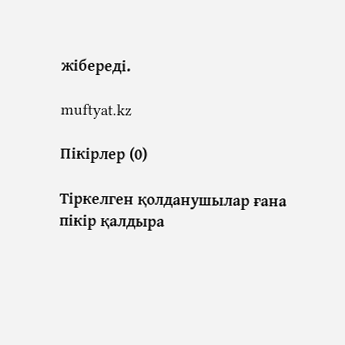жібереді.

muftyat.kz

Пікірлер (0)

Тіркелген қолданушылар ғана пікір қалдыра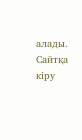алады. Сайтқа кіру